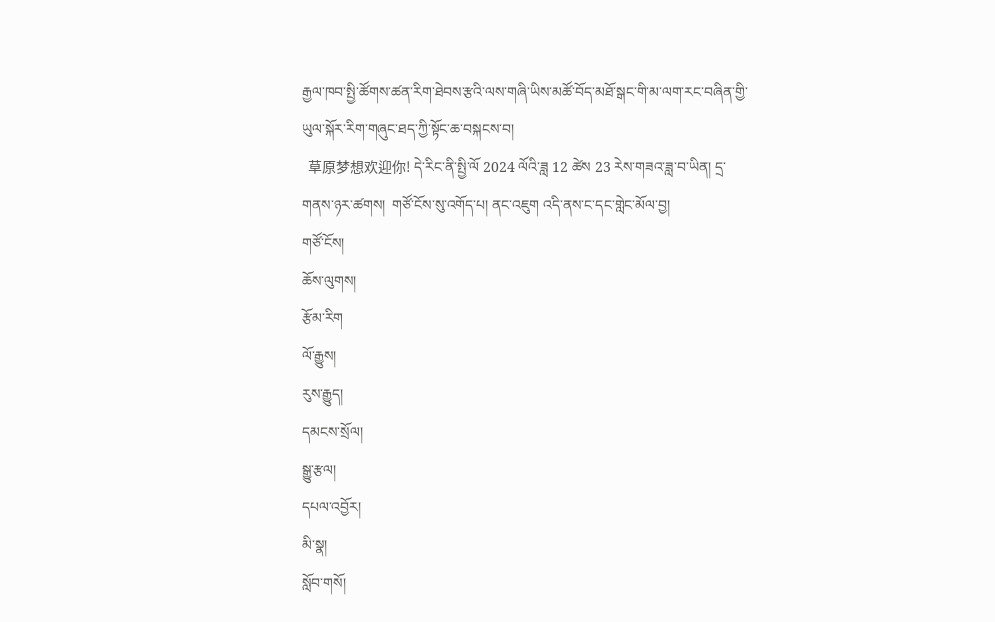རྒྱལ་ཁབ་སྤྱི་ཚོགས་ཚན་རིག་ཐེབས་རྩའི་ལས་གཞི་ཡིས་མཚོ་བོད་མཐོ་སྒང་གི་མ་ལག་རང་བཞིན་གྱི་ཡུལ་སྐོར་རིག་གཞུང་ཐད་ཀྱི་སྟོང་ཆ་བསྐངས་བ།
  草原梦想欢迎你! དེ་རིང་ནི་སྤྱི་ལོ 2024 ལོའི་ཟླ 12 ཚེས 23 རེས་གཟའ་ཟླ་བ་ཡིན། དྲ་གནས་ཉར་ཚགས།  གཙོ་ངོས་སུ་འགོད་པ། ནང་འཇུག འདི་ནས་ང་དང་གླེང་མོལ་བྱ།
གཙོ་ངོས།
ཆོས་ལུགས།
རྩོམ་རིག
ལོ་རྒྱུས།
རུས་རྒྱུད།
དམངས་སྲོལ།
སྒྱུ་རྩལ།
དཔལ་འབྱོར།
མི་སྣ།
སློབ་གསོ།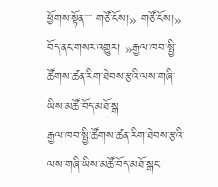ཕྱོགས་སྟོན་་་་ གཙོ་ངོས།» གཙོ་ངོས།» བོད་ནང་གསར་འགྱུར། »རྒྱལ་ཁབ་སྤྱི་ཚོགས་ཚན་རིག་ཐེབས་རྩའི་ལས་གཞི་ཡིས་མཚོ་བོད་མཐོ་སྒ
རྒྱལ་ཁབ་སྤྱི་ཚོགས་ཚན་རིག་ཐེབས་རྩའི་ལས་གཞི་ཡིས་མཚོ་བོད་མཐོ་སྒང་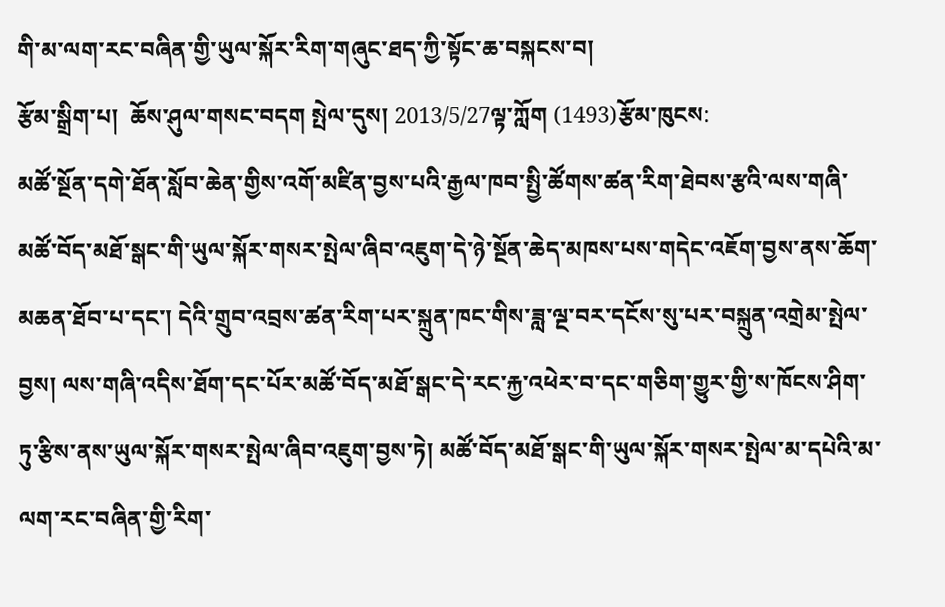གི་མ་ལག་རང་བཞིན་གྱི་ཡུལ་སྐོར་རིག་གཞུང་ཐད་ཀྱི་སྟོང་ཆ་བསྐངས་བ།
རྩོམ་སྒྲིག་པ།  ཆོས་ཤུལ་གསང་བདག སྤེལ་དུས། 2013/5/27ལྟ་ཀློག (1493)རྩོམ་ཁུངས:
མཚོ་སྔོན་དགེ་ཐོན་སློབ་ཆེན་གྱིས་འགོ་མཛིན་བྱས་པའི་རྒྱལ་ཁབ་སྤྱི་ཚོགས་ཚན་རིག་ཐེབས་རྩའི་ལས་གཞི་མཚོ་བོད་མཐོ་སྒང་གི་ཡུལ་སྐོར་གསར་སྤེལ་ཞིབ་འཇུག་དེ་ཉེ་སྔོན་ཆེད་མཁས་པས་གདེང་འཇོག་བྱས་ནས་ཆོག་མཆན་ཐོབ་པ་དང་། དེའི་གྲུབ་འབྲས་ཚན་རིག་པར་སྐྲུན་ཁང་གིས་ཟླ་ལྔ་བར་དངོས་སུ་པར་བསྐྲུན་འགྲེམ་སྤེལ་བྱས། ལས་གཞི་འདིས་ཐོག་དང་པོར་མཚོ་བོད་མཐོ་སྒང་དེ་རང་རྐྱ་འཕེར་བ་དང་གཅིག་གྱུར་གྱི་ས་ཁོངས་ཤིག་ཏུ་རྩིས་ནས་ཡུལ་སྐོར་གསར་སྤེལ་ཞིབ་འཇུག་བྱས་ཏེ། མཚོ་བོད་མཐོ་སྒང་གི་ཡུལ་སྐོར་གསར་སྤེལ་མ་དཔེའི་མ་ལག་རང་བཞིན་གྱི་རིག་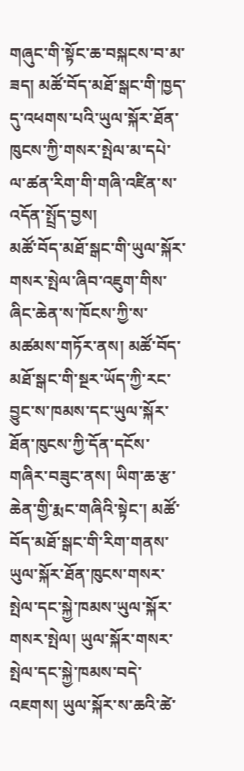གཞུང་གི་སྟོང་ཆ་བསྐངས་བ་མ་ཟད། མཚོ་བོད་མཐོ་སྒང་གི་ཁྱད་དུ་འཕགས་པའི་ཡུལ་སྐོར་ཐོན་ཁུངས་ཀྱི་གསར་སྤེལ་མ་དཔེ་ལ་ཚན་རིག་གི་གཞི་འཛིན་ས་འདོན་སྤྲོད་བྱས།
མཚོ་བོད་མཐོ་སྒང་གི་ཡུལ་སྐོར་གསར་སྤེལ་ཞིབ་འཇུག་གིས་ཞིང་ཆེན་ས་ཁོངས་ཀྱི་ས་མཚམས་གཏོར་ནས། མཚོ་བོད་མཐོ་སྒང་གི་སྔར་ཡོད་ཀྱི་རང་བྱུང་ས་ཁམས་དང་ཡུལ་སྐོར་ཐོན་ཁུངས་ཀྱི་དོན་དངོས་གཞིར་བཟུང་ནས། ཡིག་ཆ་རྩ་ཆེན་གྱི་རྨང་གཞིའི་སྟེང་། མཚོ་བོད་མཐོ་སྒང་གི་རིག་གནས་ཡུལ་སྐོར་ཐོན་ཁུངས་གསར་སྤེལ་དང་སྐྱེ་ཁམས་ཡུལ་སྐོར་གསར་སྤེལ། ཡུལ་སྐོར་གསར་སྤེལ་དང་སྐྱེ་ཁམས་བདེ་འཇགས། ཡུལ་སྐོར་ས་ཆའི་ཚེ་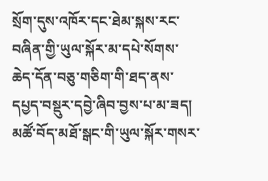སྲོག་དུས་འཁོར་དང་ཐེམ་སྐས་རང་བཞིན་གྱི་ཡུལ་སྐོར་མ་དཔེ་སོགས་ཆེད་དོན་བཅུ་གཅིག་གི་ཐད་ནས་དཔྱད་བསྡུར་དབྱེ་ཞིབ་བྱས་པ་མ་ཟད། མཚོ་བོད་མཐོ་སྒང་གི་ཡུལ་སྐོར་གསར་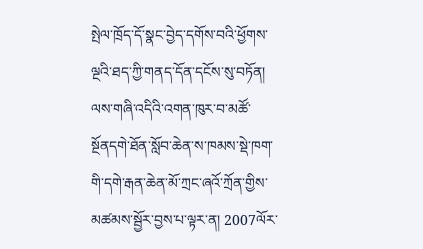སྤེལ་ཁྲོད་དོ་སྣང་བྱེད་དགོས་བའི་ཕྱོགས་ལྔའི་ཐད་ཀྱི་གནད་དོན་དངོས་སུ་བཏོན།
ལས་གཞི་འདིའི་འགན་ཁུར་བ་མཚོ་སྔོནདགེ་ཐོན་སློབ་ཆེན་ས་ཁམས་སྡེ་ཁག་གི་དགེ་རྒན་ཆེན་མོ་ཀྲང་ཞའོ་ཀྲོན་གྱིས་མཚམས་སྦྱོར་བྱས་པ་ལྟར་ན། 2007ལོར་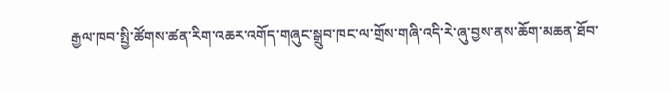རྒྱལ་ཁབ་སྤྱི་ཚོགས་ཚན་རིག་འཆར་འགོད་གཞུང་སྒྲུབ་ཁང་ལ་གྲོས་གཞི་འདི་རེ་ཞུ་བྱས་ནས་ཆོག་མཆན་ཐོབ་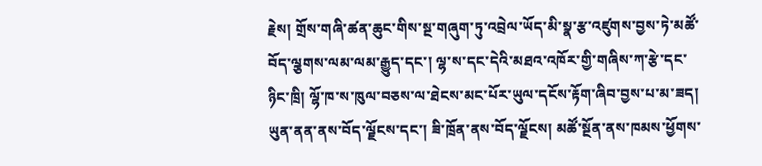རྗེས། གྲོས་གཞི་ཚན་ཆུང་གིས་སྔ་གཞུག་ཏུ་འབྲེལ་ཡོད་མི་སྣ་རྩ་འཛུགས་བྱས་ཏེ་མཚོ་བོད་ལྕགས་ལམ་ལམ་རྒྱུད་དང་། ལྷ་ས་དང་དེའི་མཐའ་འཁོར་གྱི་གཞིས་ཀ་རྩེ་དང་ཉིང་ཁྲི། ལྷོ་ཁ་ས་ཁུལ་བཅས་ལ་ཐེངས་མང་པོར་ཡུལ་དངོས་རྟོག་ཞིབ་བྱས་པ་མ་ཟད། ཡུན་ནན་ནས་བོད་ལྗོངས་དང་། ཟི་ཁྲོན་ནས་བོད་ལྗོངས། མཚོ་སྔོན་ནས་ཁམས་ཕྱོགས་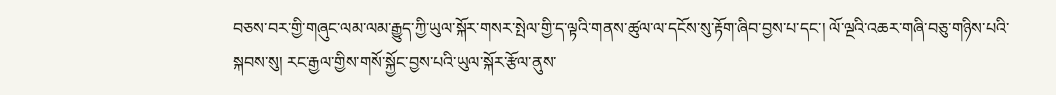བཅས་བར་གྱི་གཞུང་ལམ་ལམ་རྒྱུད་ཀྱི་ཡུལ་སྐོར་གསར་སྤེལ་གྱི་ད་ལྟའི་གནས་ཚུལ་ལ་དངོས་སུ་རྟོག་ཞིབ་བྱས་པ་དང་། ལོ་ལྔའི་འཆར་གཞི་བཅུ་གཉིས་པའི་སྐབས་སུ། རང་རྒྱལ་གྱིས་གསོ་སྐྱོང་བྱས་པའི་ཡུལ་སྐོར་རྩོལ་ནུས་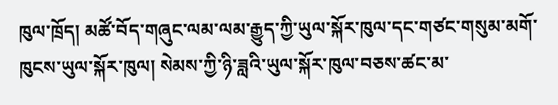ཁུལ་ཁྲོད། མཚོ་བོད་གཞུང་ལམ་ལམ་རྒྱུད་ཀྱི་ཡུལ་སྐོར་ཁུལ་དང་གཙང་གསུམ་མགོ་ཁུངས་ཡུལ་སྐོར་ཁུལ། སེམས་ཀྱི་ཉི་ཟླའི་ཡུལ་སྐོར་ཁུལ་བཅས་ཚང་མ་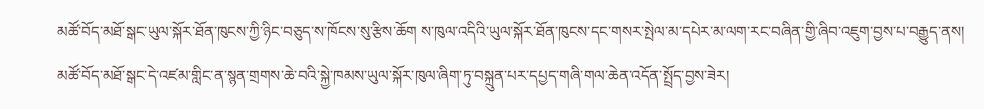མཚོ་བོད་མཐོ་སྒང་ཡུལ་སྐོར་ཐོན་ཁུངས་ཀྱི་ཉིང་བཅུད་ས་ཁོངས་སུ་རྩིས་ཆོག ས་ཁུལ་འདིའི་ཡུལ་སྐོར་ཐོན་ཁུངས་དང་གསར་སྤེལ་མ་དཔེར་མ་ལག་རང་བཞིན་གྱི་ཞིབ་འཇུག་བྱས་པ་བརྒྱུད་ནས། མཚོ་བོད་མཐོ་སྒང་དེ་འཛམ་གླིང་ན་སྙན་གྲགས་ཆེ་བའི་སྐྱེ་ཁམས་ཡུལ་སྐོར་ཁུལ་ཞིག་ཏུ་བསྐྲུན་པར་དཔྱད་གཞི་གལ་ཆེན་འདོན་སྤྲོད་བྱས་ཟེར།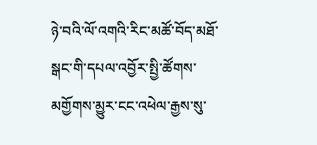ཉེ་བའི་ལོ་འགའི་རིང་མཚོ་བོད་མཐོ་སྒང་གི་དཔལ་འབྱོར་སྤྱི་ཚོགས་མགྱོགས་མྱུར་ངང་འཕེལ་རྒྱས་སུ་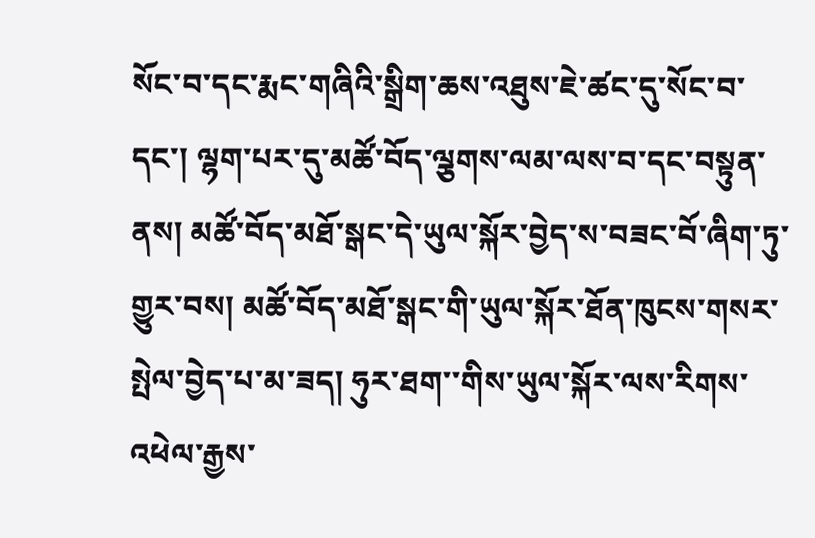སོང་བ་དང་རྨང་གཞིའི་སྒྲིག་ཆས་འཐུས་ཇེ་ཚང་དུ་སོང་བ་དང་། ལྷག་པར་དུ་མཚོ་བོད་ལྕགས་ལམ་ལས་བ་དང་བསྟུན་ནས། མཚོ་བོད་མཐོ་སྒང་དེ་ཡུལ་སྐོར་བྱེད་ས་བཟང་བོ་ཞིག་ཏུ་གྱུར་བས། མཚོ་བོད་མཐོ་སྒང་གི་ཡུལ་སྐོར་ཐོན་ཁུངས་གསར་སྤེལ་བྱེད་པ་མ་ཟད། ཧུར་ཐག་་གིས་ཡུལ་སྐོར་ལས་རིགས་འཕེལ་རྒྱས་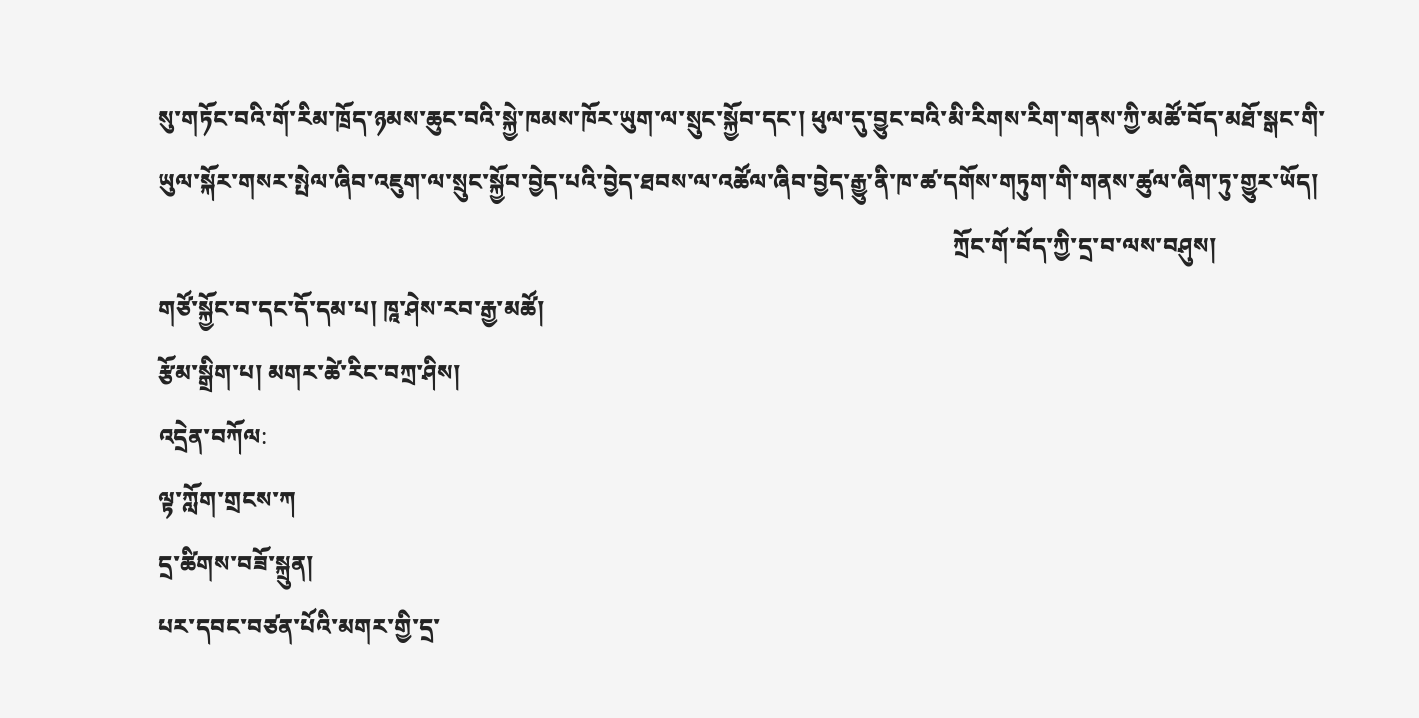སུ་གཏོང་བའི་གོ་རིམ་ཁྲོད་ཉམས་ཆུང་བའི་སྐྱེ་ཁམས་ཁོར་ཡུག་ལ་སྲུང་སྐྱོབ་དང་། ཕུལ་དུ་བྱུང་བའི་མི་རིགས་རིག་གནས་ཀྱི་མཚོ་བོད་མཐོ་སྒང་གི་ཡུལ་སྐོར་གསར་སྤེལ་ཞིབ་འཇུག་ལ་སྲུང་སྐྱོབ་བྱེད་པའི་བྱེད་ཐབས་ལ་འཚོལ་ཞིབ་བྱེད་རྒྱུ་ནི་ཁ་ཚ་དགོས་གཏུག་གི་གནས་ཚུལ་ཞིག་ཏུ་གྱུར་ཡོད།
                                                                                                                                           ཀྲོང་གོ་བོད་ཀྱི་དྲ་བ་ལས་བཤུས།
གཙོ་སྐྱོང་བ་དང་དོ་དམ་པ། ཁཱ་ཤེས་རབ་རྒྱ་མཚོ།
རྩོམ་སྒྲིག་པ། མགར་ཚེ་རིང་བཀྲ་ཤིས།
འདྲེན་བཀོལ:
ལྟ་ཀློག་གྲངས་ཀ
དྲ་ཚིགས་བཟོ་སྐྲུན།
པར་དབང་བཙན་པོའི་མགར་གྱི་དྲ་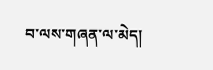བ་ལས་གཞན་ལ་མེད།